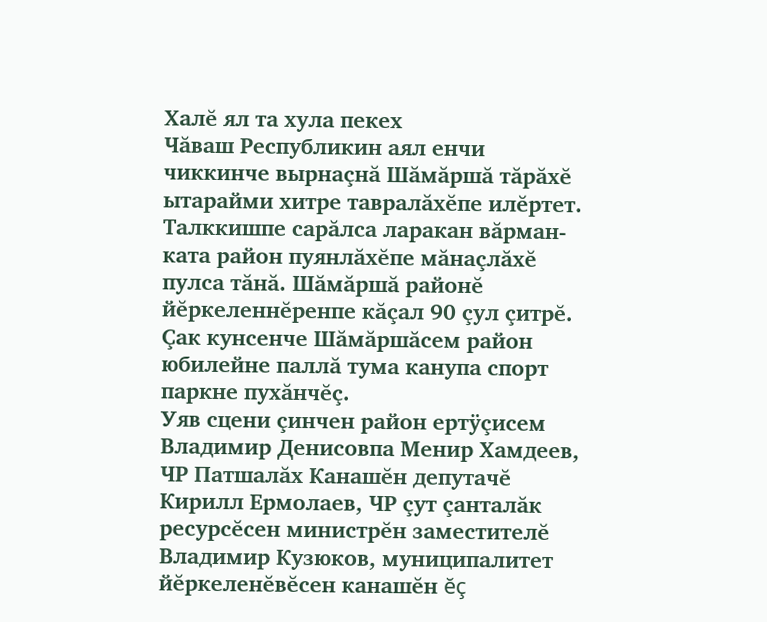Халĕ ял та хула пекех
Чăваш Республикин аял енчи чиккинче вырнаçнă Шăмăршă тăрăхĕ ытарайми хитре тавралăхĕпе илĕртет. Талккишпе сарăлса ларакан вăрман-ката район пуянлăхĕпе мăнаçлăхĕ пулса тăнă. Шăмăршă районĕ йĕркеленнĕренпе кăçал 90 çул çитрĕ. Çак кунсенче Шăмăршăсем район юбилейне паллă тума канупа спорт паркне пухăнчĕç.
Уяв сцени çинчен район ертÿçисем Владимир Денисовпа Менир Хамдеев, ЧР Патшалăх Канашĕн депутачĕ Кирилл Ермолаев, ЧР çут çанталăк ресурсĕсен министрĕн заместителĕ Владимир Кузюков, муниципалитет йĕркеленĕвĕсен канашĕн ĕç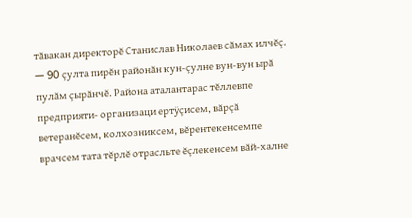тăвакан директорĕ Станислав Николаев сăмах илчĕç.
— 90 çулта пирĕн районăн кун-çулне вун-вун ырă пулăм çырăнчĕ. Района аталантарас тĕллевпе предприяти- организаци ертÿçисем, вăрçă ветеранĕсем, колхозниксем, вĕрентекенсемпе врачсем тата тĕрлĕ отрасльте ĕçлекенсем вăй-халне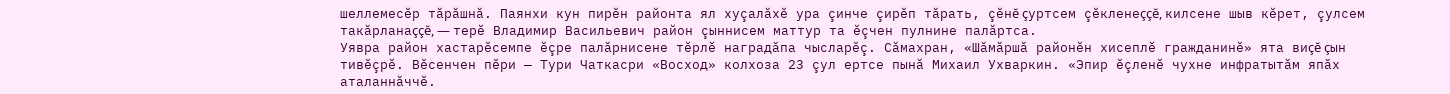шеллемесĕр тăрăшнă. Паянхи кун пирĕн районта ял хуçалăхĕ ура çинче çирĕп тăрать, çĕнĕ çуртсем çĕкленеççĕ, килсене шыв кĕрет, çулсем такăрланаççĕ, — терĕ Владимир Васильевич район çыннисем маттур та ĕçчен пулнине палăртса.
Уявра район хастарĕсемпе ĕçре палăрнисене тĕрлĕ наградăпа чысларĕç. Сăмахран, «Шăмăршă районĕн хисеплĕ гражданинĕ» ята виçĕ çын тивĕçрĕ. Вĕсенчен пĕри — Тури Чаткасри «Восход» колхоза 23 çул ертсе пынă Михаил Ухваркин. «Эпир ĕçленĕ чухне инфратытăм япăх аталаннăччĕ.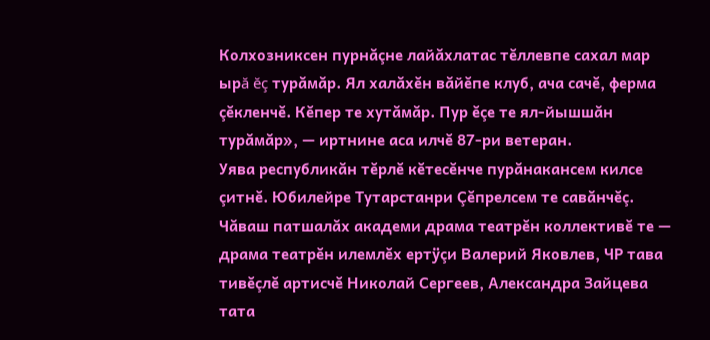Колхозниксен пурнăçне лайăхлатас тĕллевпе сахал мар ырă ĕç турăмăр. Ял халăхĕн вăйĕпе клуб, ача сачĕ, ферма çĕкленчĕ. Кĕпер те хутăмăр. Пур ĕçе те ял-йышшăн турăмăр», — иртнине аса илчĕ 87-ри ветеран.
Уява республикăн тĕрлĕ кĕтесĕнче пурăнакансем килсе çитнĕ. Юбилейре Тутарстанри Çĕпрелсем те савăнчĕç. Чăваш патшалăх академи драма театрĕн коллективĕ те — драма театрĕн илемлĕх ертÿçи Валерий Яковлев, ЧР тава тивĕçлĕ артисчĕ Николай Сергеев, Александра Зайцева тата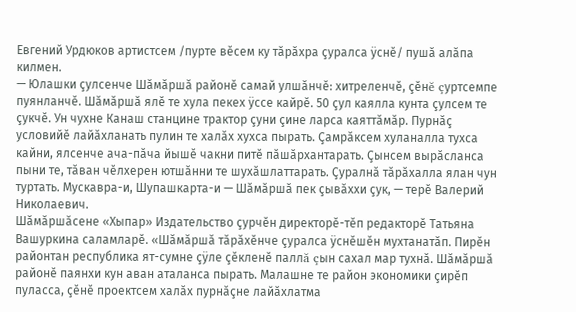Евгений Урдюков артистсем /пурте вĕсем ку тăрăхра çуралса ÿснĕ/ пушă алăпа килмен.
— Юлашки çулсенче Шăмăршă районĕ самай улшăнчĕ: хитреленчĕ, çĕнĕ çуртсемпе пуянланчĕ. Шăмăршă ялĕ те хула пекех ÿссе кайрĕ. 50 çул каялла кунта çулсем те çукчĕ. Ун чухне Канаш станцине трактор çуни çине ларса каяттăмăр. Пурнăç условийĕ лайăхланать пулин те халăх хухса пырать. Çамрăксем хуланалла тухса кайни, ялсенче ача-пăча йышĕ чакни питĕ пăшăрхантарать. Çынсем вырăсланса пыни те, тăван чĕлхерен ютшăнни те шухăшлаттарать. Çуралнă тăрăхалла ялан чун туртать. Мускавра-и, Шупашкарта-и — Шăмăршă пек çывăххи çук, — терĕ Валерий Николаевич.
Шăмăршăсене «Хыпар» Издательство çурчĕн директорĕ-тĕп редакторĕ Татьяна Вашуркина саламларĕ. «Шăмăршă тăрăхĕнче çуралса ÿснĕшĕн мухтанатăп. Пирĕн районтан республика ят-сумне çÿле çĕкленĕ паллă çын сахал мар тухнă. Шăмăршă районĕ паянхи кун аван аталанса пырать. Малашне те район экономики çирĕп пуласса, çĕнĕ проектсем халăх пурнăçне лайăхлатма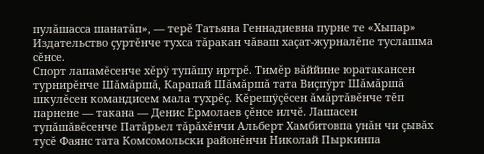пулăшасса шанатăп», — терĕ Татьяна Геннадиевна пурне те «Хыпар» Издательство çуртĕнче тухса тăракан чăваш хаçат-журналĕпе туслашма сĕнсе.
Спорт лапамĕсенче хĕрÿ тупăшу иртрĕ. Тимĕр вăййине юратакансен турнирĕнче Шăмăршă, Карапай Шăмăршă тата Виçпÿрт Шăмăршă шкулĕсен командисем мала тухрĕç. Кĕрешÿçĕсен ăмăртăвĕнче тĕп парнене — такана — Денис Ермолаев çĕнсе илчĕ. Лашасен тупăшăвĕсенче Патăрьел тăрăхĕнчи Альберт Хамбитовпа унăн чи çывăх тусĕ Фаянс тата Комсомольски районĕнчи Николай Пыркинпа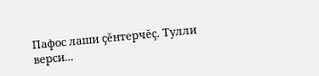Пафос лаши çĕнтерчĕç. Тулли верси...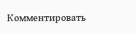Комментировать